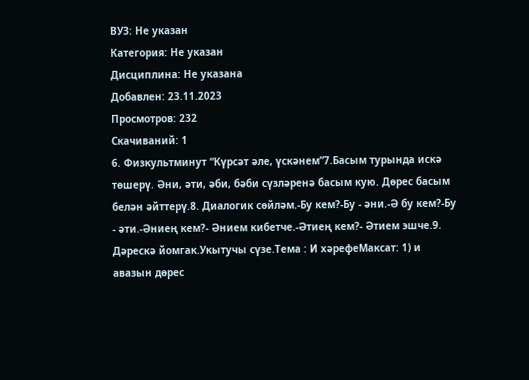ВУЗ: Не указан
Категория: Не указан
Дисциплина: Не указана
Добавлен: 23.11.2023
Просмотров: 232
Скачиваний: 1
6. Физкультминут “Күрсәт әле, үскәнем”7.Басым турында искә төшерү. Әни, әти, әби, бәби сүзләренә басым кую. Дөрес басым белән әйттерү.8. Диалогик сөйләм.-Бу кем?-Бу - әни.-Ә бу кем?-Бу - әти.-Әниең кем?- Әнием кибетче.-Әтиең кем?- Әтием эшче.9. Дәрескә йомгак.Укытучы сүзе.Тема : И хәрефеМаксат: 1) и авазын дөрес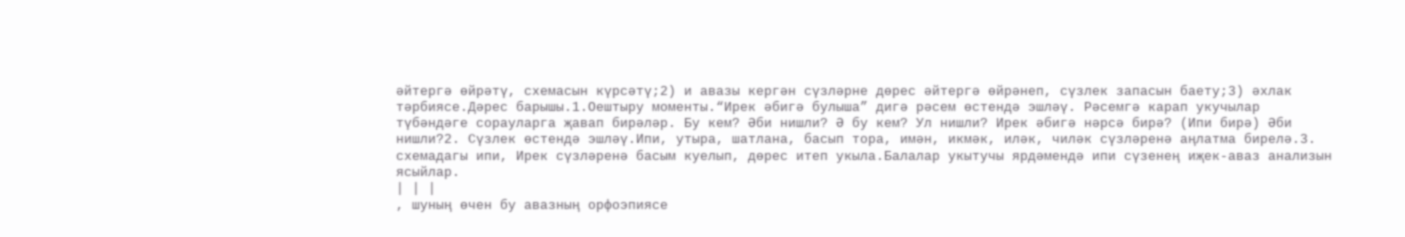әйтергә өйрәтү, схемасын күрсәтү;2) и авазы кергән сүзләрне дөрес әйтергә өйрәнеп, сүзлек запасын баету;3) әхлак тәрбиясе.Дәрес барышы.1.Оештыру моменты.“Ирек әбигә булыша” дигә рәсем өстендә эшләү. Рәсемгә карап укучылар түбәндәге сорауларга җавап бирәләр. Бу кем? Әби нишли? Ә бу кем? Ул нишли? Ирек әбигә нәрсә бирә? (Ипи бирә) Әби нишли?2. Сүзлек өстендә эшләү.Ипи, утыра, шатлана, басып тора, имән, икмәк, иләк, чиләк сүзләренә аңлатма бирелә.3. схемадагы ипи, Ирек сүзләренә басым куелып, дөрес итеп укыла.Балалар укытучы ярдәмендә ипи сүзенең иҗек-аваз анализын ясыйлар.
| | |
, шуның өчен бу авазның орфоэпиясе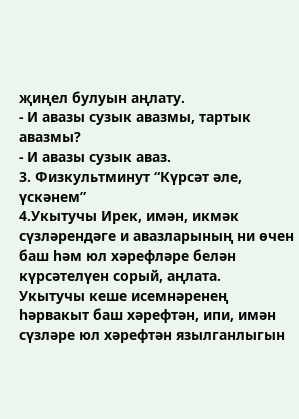җиңел булуын аңлату.
- И авазы сузык авазмы, тартык авазмы?
- И авазы сузык аваз.
3. Физкультминут “Күрсәт әле, үскәнем”
4.Укытучы Ирек, имән, икмәк сүзләрендәге и авазларының ни өчен баш һәм юл хәрефләре белән күрсәтелүен сорый, аңлата.
Укытучы кеше исемнәренең һәрвакыт баш хәрефтән, ипи, имән сүзләре юл хәрефтән язылганлыгын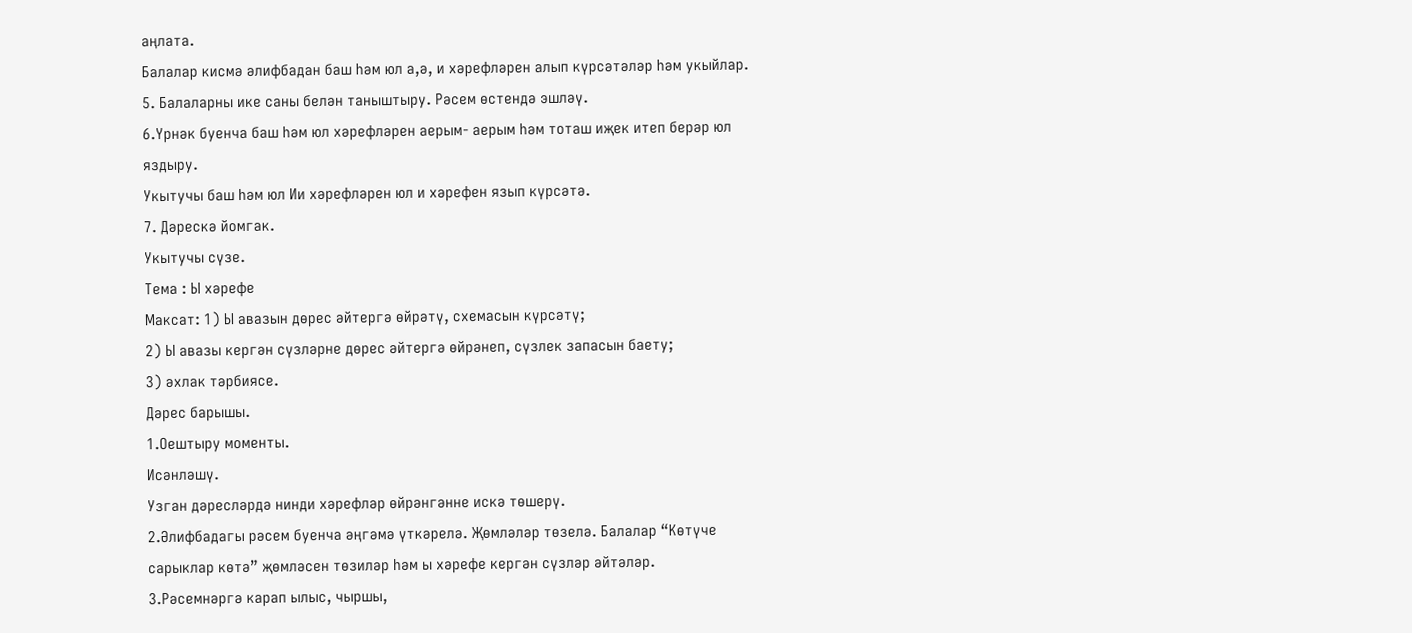аңлата.
Балалар кисмә әлифбадан баш һәм юл а,ә, и хәрефләрен алып күрсәтәләр һәм укыйлар.
5. Балаларны ике саны белән таныштыру. Рәсем өстендә эшләү.
6.Үрнәк буенча баш һәм юл хәрефләрен аерым- аерым һәм тоташ иҗек итеп берәр юл яздыру.
Укытучы баш һәм юл Ии хәрефләрен юл и хәрефен язып күрсәтә.
7. Дәрескә йомгак.
Укытучы сүзе.
Тема : Ы хәрефе
Максат: 1) Ы авазын дөрес әйтергә өйрәтү, схемасын күрсәтү;
2) Ы авазы кергән сүзләрне дөрес әйтергә өйрәнеп, сүзлек запасын баету;
3) әхлак тәрбиясе.
Дәрес барышы.
1.Оештыру моменты.
Исәнләшү.
Узган дәресләрдә нинди хәрефләр өйрәнгәнне искә төшерү.
2.Әлифбадагы рәсем буенча әңгәмә үткәрелә. Җөмләләр төзелә. Балалар “Көтүче сарыклар көтә” җөмләсен төзиләр һәм ы хәрефе кергән сүзләр әйтәләр.
3.Рәсемнәргә карап ылыс, чыршы,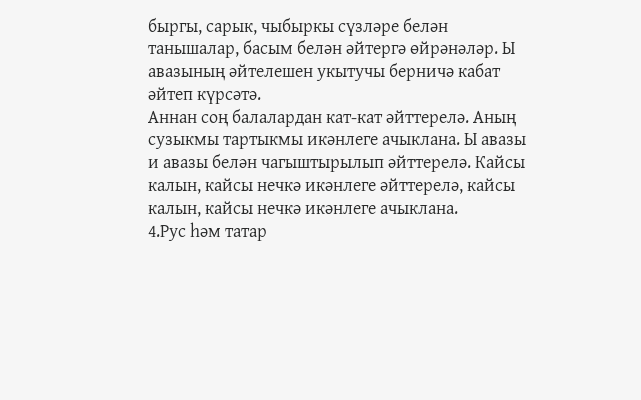быргы, сарык, чыбыркы сүзләре белән танышалар, басым белән әйтергә өйрәнәләр. Ы авазының әйтелешен укытучы берничә кабат әйтеп күрсәтә.
Аннан соң балалардан кат-кат әйттерелә. Аның сузыкмы тартыкмы икәнлеге ачыклана. Ы авазы и авазы белән чагыштырылып әйттерелә. Кайсы калын, кайсы нечкә икәнлеге әйттерелә, кайсы калын, кайсы нечкә икәнлеге ачыклана.
4.Рус һәм татар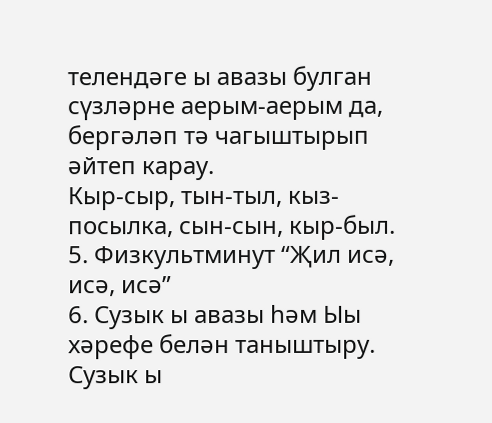телендәге ы авазы булган сүзләрне аерым-аерым да, бергәләп тә чагыштырып әйтеп карау.
Кыр-сыр, тын-тыл, кыз-посылка, сын-сын, кыр-был.
5. Физкультминут “Җил исә, исә, исә”
6. Сузык ы авазы һәм Ыы хәрефе белән таныштыру. Сузык ы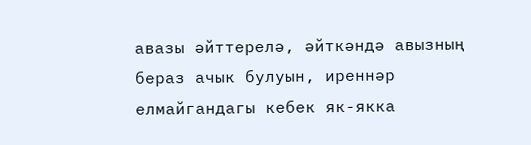авазы әйттерелә, әйткәндә авызның бераз ачык булуын, иреннәр елмайгандагы кебек як-якка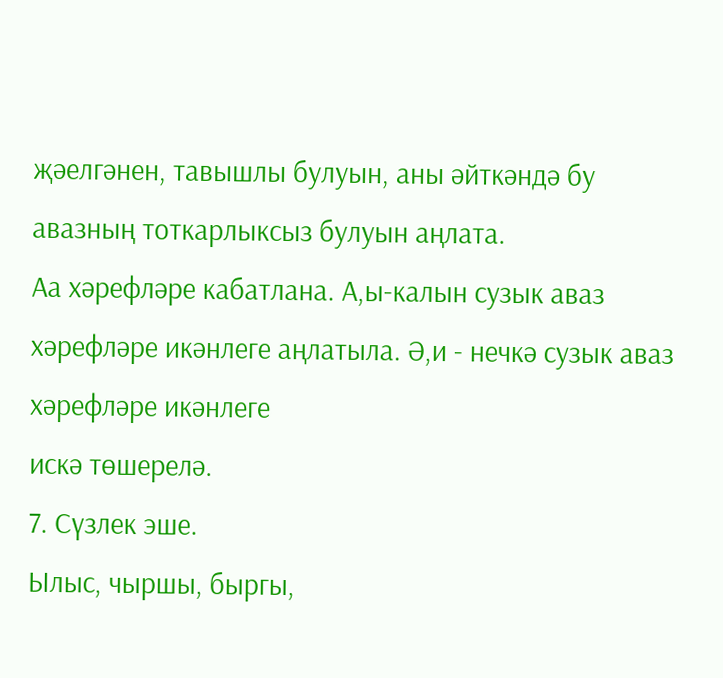җәелгәнен, тавышлы булуын, аны әйткәндә бу авазның тоткарлыксыз булуын аңлата.
Аа хәрефләре кабатлана. А,ы-калын сузык аваз хәрефләре икәнлеге аңлатыла. Ә,и - нечкә сузык аваз хәрефләре икәнлеге
искә төшерелә.
7. Сүзлек эше.
Ылыс, чыршы, быргы,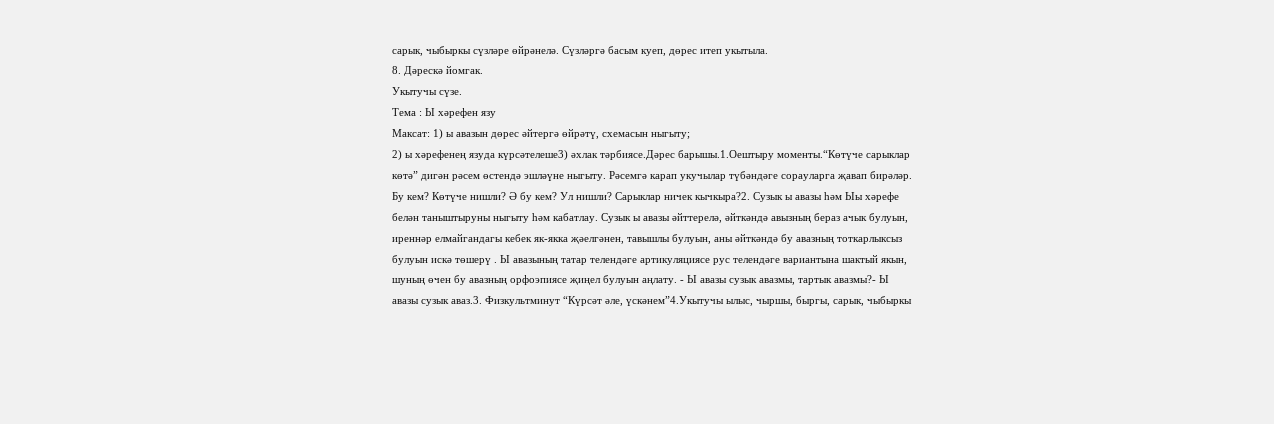сарык, чыбыркы сүзләре өйрәнелә. Сүзләргә басым куеп, дөрес итеп укытыла.
8. Дәрескә йомгак.
Укытучы сүзе.
Тема : Ы хәрефен язу
Максат: 1) ы авазын дөрес әйтергә өйрәтү, схемасын ныгыту;
2) ы хәрефенең язуда күрсәтелеше3) әхлак тәрбиясе.Дәрес барышы.1.Оештыру моменты.“Көтүче сарыклар көтә” дигән рәсем өстендә эшләүне ныгыту. Рәсемгә карап укучылар түбәндәге сорауларга җавап бирәләр. Бу кем? Көтүче нишли? Ә бу кем? Ул нишли? Сарыклар ничек кычкыра?2. Сузык ы авазы һәм Ыы хәрефе белән таныштыруны ныгыту һәм кабатлау. Сузык ы авазы әйттерелә, әйткәндә авызның бераз ачык булуын, иреннәр елмайгандагы кебек як-якка җәелгәнен, тавышлы булуын, аны әйткәндә бу авазның тоткарлыксыз булуын искә төшерү . Ы авазының татар телендәге артикуляциясе рус телендәге вариантына шактый якын, шуның өчен бу авазның орфоэпиясе җиңел булуын аңлату. - Ы авазы сузык авазмы, тартык авазмы?- Ы авазы сузык аваз.3. Физкультминут “Күрсәт әле, үскәнем”4.Укытучы ылыс, чыршы, быргы, сарык, чыбыркы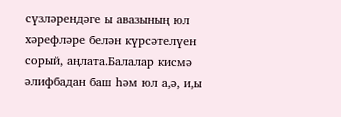сүзләрендәге ы авазының юл хәрефләре белән күрсәтелүен сорый, аңлата.Балалар кисмә әлифбадан баш һәм юл а,ә, и,ы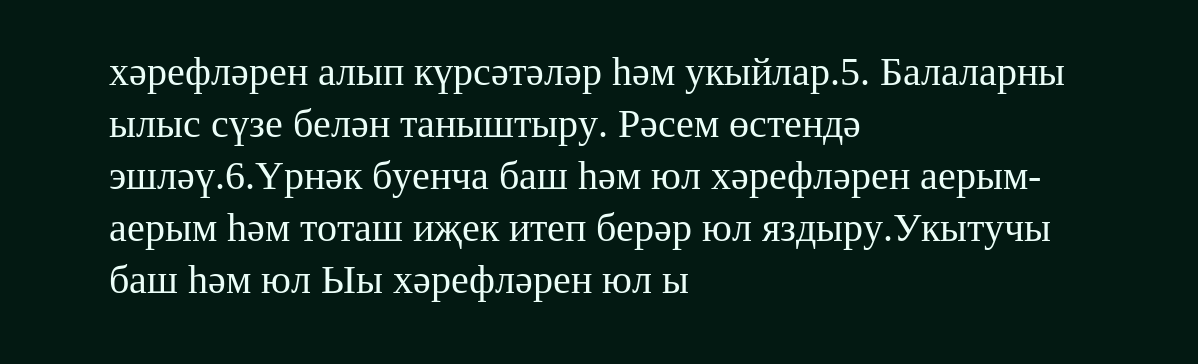хәрефләрен алып күрсәтәләр һәм укыйлар.5. Балаларны ылыс сүзе белән таныштыру. Рәсем өстендә эшләү.6.Үрнәк буенча баш һәм юл хәрефләрен аерым- аерым һәм тоташ иҗек итеп берәр юл яздыру.Укытучы баш һәм юл Ыы хәрефләрен юл ы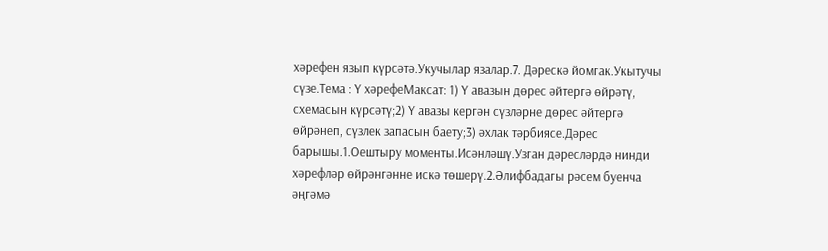хәрефен язып күрсәтә.Укучылар язалар.7. Дәрескә йомгак.Укытучы сүзе.Тема : Ү хәрефеМаксат: 1) Ү авазын дөрес әйтергә өйрәтү, схемасын күрсәтү;2) Ү авазы кергән сүзләрне дөрес әйтергә өйрәнеп, сүзлек запасын баету;3) әхлак тәрбиясе.Дәрес барышы.1.Оештыру моменты.Исәнләшү.Узган дәресләрдә нинди хәрефләр өйрәнгәнне искә төшерү.2.Әлифбадагы рәсем буенча әңгәмә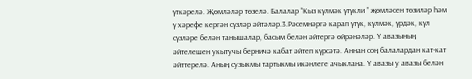үткәрелә. Җөмләләр төзелә. Балалар “Кыз күлмәк үтүкли ” җөмләсен төзиләр һәм ү хәрефе кергән сүзләр әйтәләр.3.Рәсемнәргә карап үтүк, күлмәк, үрдәк, күл сүзләре белән танышалар, басым белән әйтергә өйрәнәләр. Ү авазының әйтелешен укытучы берничә кабат әйтеп күрсәтә. Аннан соң балалардан кат-кат әйттерелә. Аның сузыкмы тартыкмы икәнлеге ачыклана. Ү авазы у авазы белән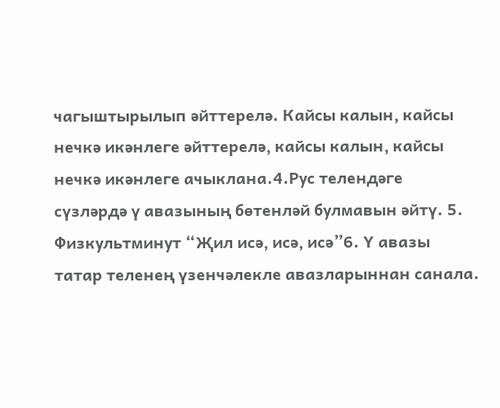чагыштырылып әйттерелә. Кайсы калын, кайсы нечкә икәнлеге әйттерелә, кайсы калын, кайсы нечкә икәнлеге ачыклана.4.Рус телендәге сүзләрдә ү авазының бөтенләй булмавын әйтү. 5. Физкультминут “Җил исә, исә, исә”6. Ү авазы татар теленең үзенчәлекле авазларыннан санала.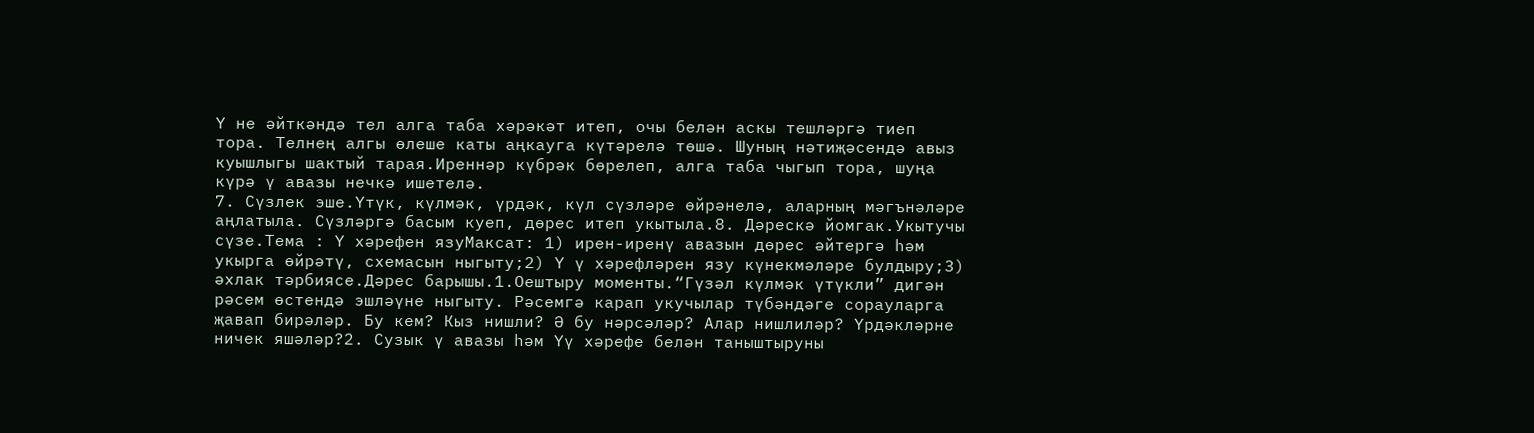Ү не әйткәндә тел алга таба хәрәкәт итеп, очы белән аскы тешләргә тиеп тора. Телнең алгы өлеше каты аңкауга күтәрелә төшә. Шуның нәтиҗәсендә авыз куышлыгы шактый тарая.Иреннәр күбрәк бөрелеп, алга таба чыгып тора, шуңа күрә ү авазы нечкә ишетелә.
7. Сүзлек эше.Үтүк, күлмәк, үрдәк, күл сүзләре өйрәнелә, аларның мәгънәләре аңлатыла. Сүзләргә басым куеп, дөрес итеп укытыла.8. Дәрескә йомгак.Укытучы сүзе.Тема : Ү хәрефен язуМаксат: 1) ирен-иренү авазын дөрес әйтергә һәм укырга өйрәтү, схемасын ныгыту;2) Ү ү хәрефләрен язу күнекмәләре булдыру;3) әхлак тәрбиясе.Дәрес барышы.1.Оештыру моменты.“Гүзәл күлмәк үтүкли” дигән рәсем өстендә эшләүне ныгыту. Рәсемгә карап укучылар түбәндәге сорауларга җавап бирәләр. Бу кем? Кыз нишли? Ә бу нәрсәләр? Алар нишлиләр? Үрдәкләрне ничек яшәләр?2. Сузык ү авазы һәм Үү хәрефе белән таныштыруны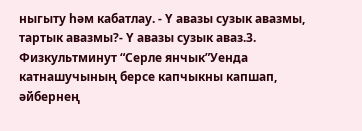ныгыту һәм кабатлау. - Ү авазы сузык авазмы, тартык авазмы?- Ү авазы сузык аваз.3. Физкультминут “Серле янчык”Уенда катнашучының берсе капчыкны капшап, әйбернең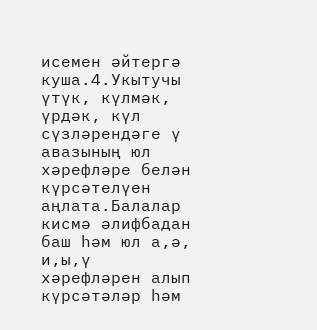исемен әйтергә куша.4.Укытучы үтүк, күлмәк, үрдәк, күл сүзләрендәге ү авазының юл хәрефләре белән күрсәтелүен аңлата.Балалар кисмә әлифбадан баш һәм юл а,ә, и,ы,ү хәрефләрен алып күрсәтәләр һәм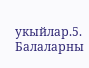укыйлар.5. Балаларны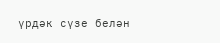үрдәк сүзе белән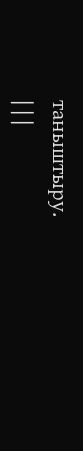таныштыру.
| | |